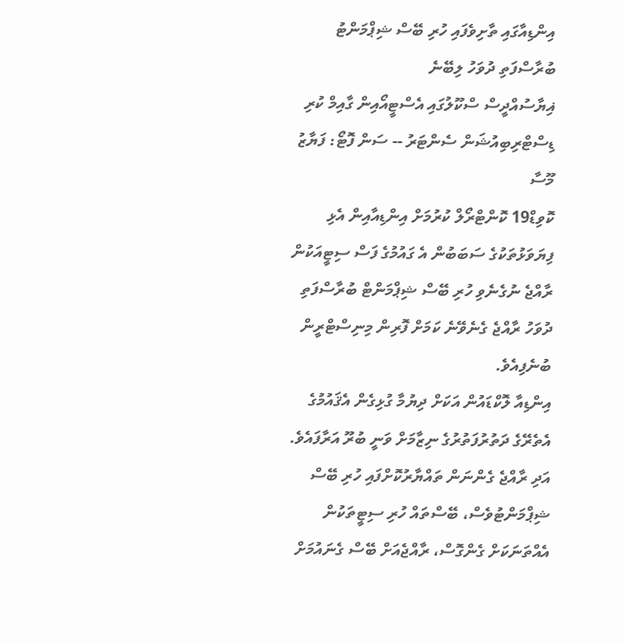އިންޑިއާގައި ތާށިވެފައި ހުރި ބޭސް ޝިޕްމަންޓު ބުރާސްފަތި ދުވަހު ލިބޭނެ
ޣިޔާސުއްދީސް ސްކޫލުގައި އެސްޓީއޯއިން ގާއިމް ކުރި ޑިސްޓްރިބިއުޝަން ސެންޓަރު -- ސަން ފޮޓޯ: ފަޔާޒު މޫސާ
ކޮވިޑް19 ކޮންޓްރޯލް ކުރުމަށް އިންޑިއާއިން އެޅި ފިޔަވަޅުތަކުގެ ސަބަބުން އެ ގައުމުގެ ފަސް ސިޓީއަކުން ރާއްޖެ ނުގެނެވި ހުރި ބޭސް ޝިޕްމަންޓް ބުރާސްފަތި ދުވަހު ރާއްޖެ ގެނެވޭނެ ކަމަށް ފޮރިން މިނިސްޓްރީން ބުނެފިއެވެ.
އިންޑިއާ ލޮކްޑައުން އަކަށް ދިޔުމާ ގުޅިގެން އެޤައުމުގެ އެތެރޭގެ ދަތުރުފަތުރުގެ ނިޒާމަށް ވަނީ ބުރޫ އަރާފައެވެ. އަދި ރާއްޖެ ގެންނަން ތައްޔާރުކޮށްފައި ހުރި ބޭސް ޝިޕްމަންޓުވެސް، ބޭސްތައް ހުރި ސިޓީތަކުން އެއްތަނަކަށް ގެންގޮސް، ރާއްޖެއަށް ބޭސް ގެނައުމަށް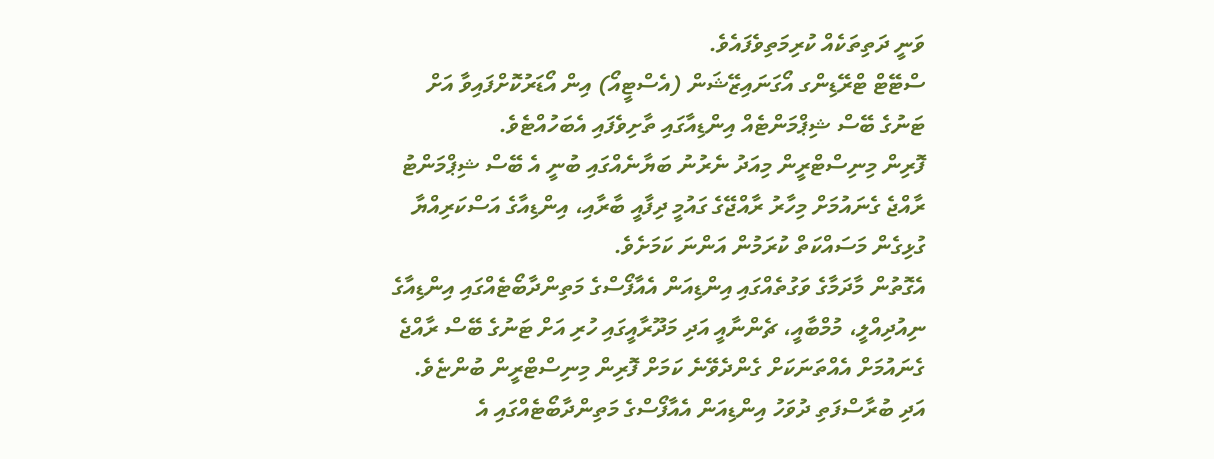ވަނީ ދަތިތަކެއް ކުރިމަތިވެފައެވެ.
ސްޓޭޓް ޓްރޭޑިންގ އޯގަނައިޒޭޝަން (އެސްޓީއޯ) އިން އޯޑަރުކޮށްފައިވާ އަށް ޓަނުގެ ބޭސް ޝިޕްމަންޓެއް އިންޑިއާގައި ތާށިވެފައި އެބަހުއްޓެވެ.
ފޮރިން މިނިސްޓްރީން މިއަދު ނެރުނު ބަޔާނެއްގައި ބުނީ އެ ބޭސް ޝިޕްމަންޓު ރާއްޖެ ގެނައުމަށް މިހާރު ރާއްޖޭގެ ގައުމީ ދިފާއީ ބާރާއި، އިންޑިއާގެ އަސްކަރިއްޔާ ގުޅިގެން މަސައްކަތް ކުރަމުން އަންނަ ކަމަށެވެ.
އެގޮތުން މާދަމާގެ ވަގުތެއްގައި އިންޑިއަން އެއާފޯސްގެ މަތިންދާބޯޓެއްގައި އިންޑިއާގެ ނިއުދިއްލީ، މުމްބާއީ، ޗެންނާއީ އަދި މަދޫރާއީގައި ހުރި އަށް ޓަނުގެ ބޭސް ރާއްޖެ ގެނައުމަށް އެއްތަނަކަށް ގެންދެވޭނެ ކަމަށް ފޮރިން މިނިސްޓްރީން ބުންޏެވެ.
އަދި ބުރާސްފަތި ދުވަހު އިންޑިއަން އެއާފޯސްގެ މަތިންދާބޯޓެއްގައި އެ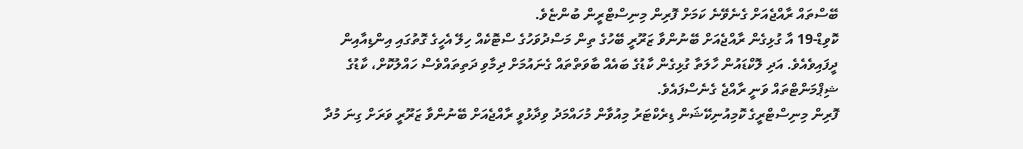ބޭސްތައް ރާއްޖެއަށް ގެނެވޭނެ ކަމަށް ފޮރިން މިނިސްޓްރީން ބުންޏެވެ.
ކޮވިޑް-19 އާ ގުޅިގެން ރާއްޖެއަށް ބޭނުންވާ ޒަރޫރީ ބޭހުގެ ތިން މަސްދުވަހުގެ ސްޓޮކެއް ހިލޭ އެހީގެ ގޮތުގައި އިންޑިއާއިން ދީފައިވެއެވެ. އަދި ލޮކްޑައުން ހާލަތާ ގުޅިގެން ކާޑުގެ ބައެއް ބާވަތްތައް ގެނައުމަށް ދިމާވި ދަތިތައްވެސް ހައްލުކޮށް، ކާޑުގެ ޝިޕްމަންޓްތައް ވަނީ ރާއްޖެ ގެނެސްފައެވެ.
ފޮރިން މިނިސްޓްރީގެ ކޮމިއުނިކޭޝަން ޑިރެކްޓަރު މިއުވާން މުހައްމަދު ވިދާޅުވީ ރާއްޖެއަށް ބޭނުންވާ ޒަރޫރީ ވަރަށް ގިނަ މުދާ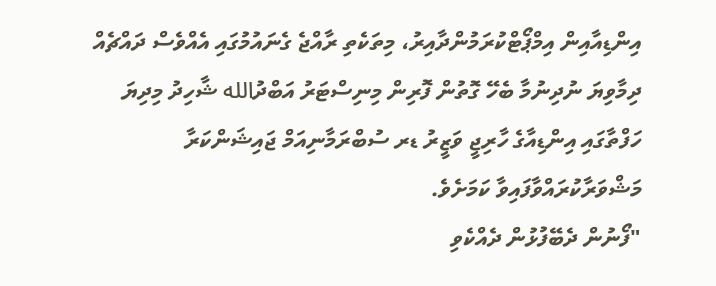އިންޑިއާއިން އިމްޕޯޓްކުރަމުންދާއިރު، މިތަކެތި ރާއްޖެ ގެނައުމުގައި އެއްވެސް ދައްޗެއް ދިމާވިޔަ ނުދިނުމާ ބެހޭ ގޮތުން ފޮރިން މިނިސްޓަރު އަބްދުالله ޝާހިދު މިދިޔަ ހަފްތާގައި އިންޑިއާގެ ހާރިޖީ ވަޒީރު ޑރ ސުބްރަމާނިއަމް ޖައިޝަންކަރާ މަޝްވަރާކުރައްވާފައިވާ ކަމަށެވެ.
"ފޯނުން ދެބޭފުޅުން ދެއްކެވި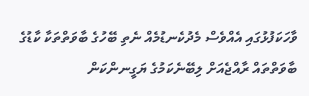ވާހަކަފުޅުގައި އެއްވެސް މެދުކެނޑުމެއް ނެތި ބޭހުގެ ބާވަތްތަކާ ކާޑުގެ ބާވަތްތައް ރާއްޖެއަށް ލިބޭނެކަމުގެ ޔަގީނންކަން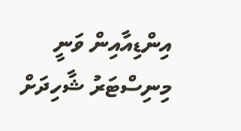އިންޑިއާއިން ވަނީ މިނިސްޓަރު ޝާހިދަށް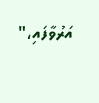އަރުވާފައި،"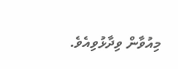މިއުވާން ވިދާޅުވިއެވެ.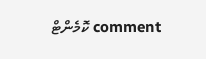comment ކޮމެންޓް